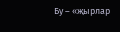Бу – «җырлар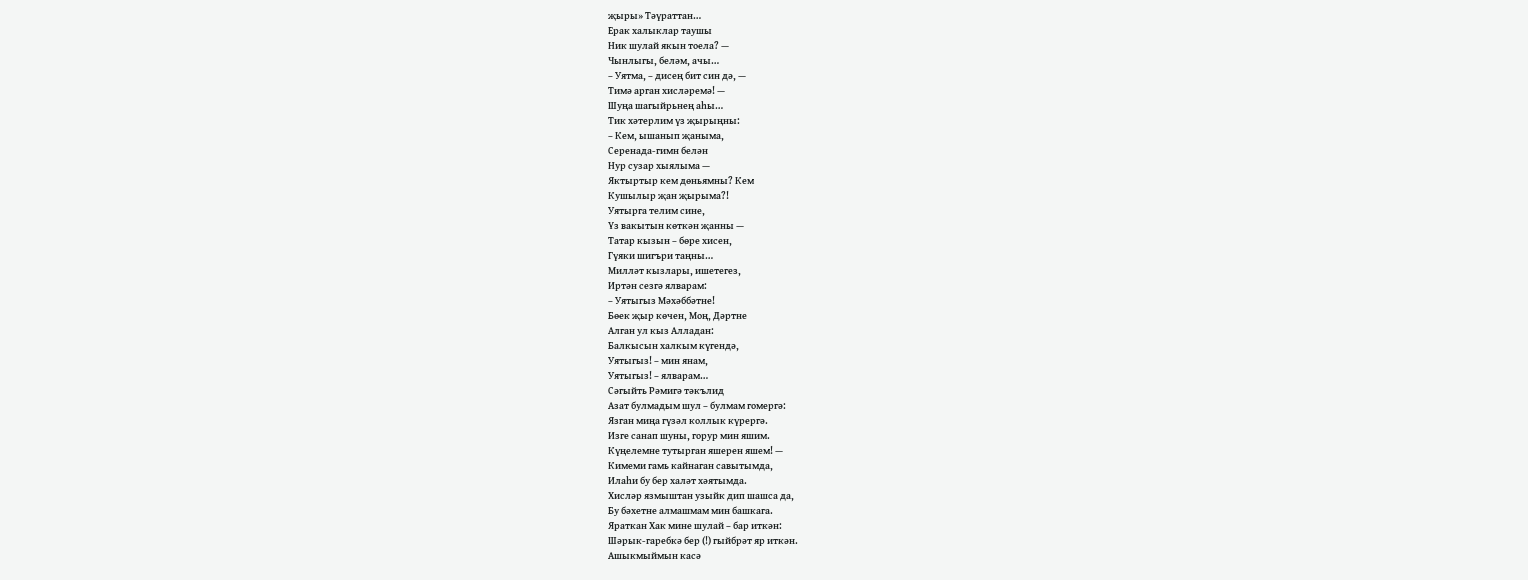җыры» Тәүраттан…
Ерак халыклар таушы
Ник шулай якын тоела? —
Чынлыгы, беләм, ачы…
– Уятма, – дисең бит син дә, —
Тимә арган хисләремә! —
Шуңа шагыйрьнең аһы…
Тик хәтерлим үз җырыңны:
– Кем, ышанып җаныма,
Серенада-гимн белән
Нур сузар хыялыма —
Яктыртыр кем дөньямны? Кем
Кушылыр җан җырыма?!
Уятырга телим сине,
Үз вакытын көткән җанны —
Татар кызын – бөре хисен,
Гүяки шигъри таңны…
Милләт кызлары, ишетегез,
Иртән сезгә ялварам:
– Уятыгыз Мәхәббәтне!
Бөек җыр көчен, Моң, Дәртне
Алган ул кыз Алладан:
Балкысын халкым күгендә,
Уятыгыз! – мин янам,
Уятыгыз! – ялварам…
Сәгыйть Рәмигә тәкълид
Азат булмадым шул – булмам гомергә:
Язган миңа гүзәл коллык күрергә.
Изге санап шуны, горур мин яшим.
Күңелемне тутырган яшерен яшем! —
Кимеми гамь кайнаган савытымда,
Илаһи бу бер халәт хәятымда.
Хисләр язмыштан узыйк дип шашса да,
Бу бәхетне алмашмам мин башкага.
Яраткан Хак мине шулай – бар иткән:
Шәрык-гаребкә бер (!) гыйбрәт яр иткән.
Ашыкмыймын касә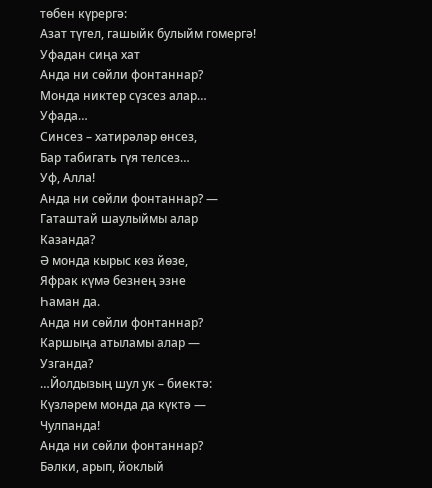төбен күрергә:
Азат түгел, гашыйк булыйм гомергә!
Уфадан сиңа хат
Анда ни сөйли фонтаннар?
Монда никтер сүзсез алар…
Уфада…
Синсез – хатирәләр өнсез,
Бар табигать гүя телсез…
Уф, Алла!
Анда ни сөйли фонтаннар? —
Гаташтай шаулыймы алар
Казанда?
Ә монда кырыс көз йөзе,
Яфрак күмә безнең эзне
Һаман да.
Анда ни сөйли фонтаннар?
Каршыңа атыламы алар —
Узганда?
…Йолдызың шул ук – биектә:
Күзләрем монда да күктә —
Чулпанда!
Анда ни сөйли фонтаннар?
Бәлки, арып, йоклый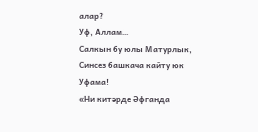алар?
Уф, Аллам…
Салкын бу юлы Матурлык,
Синсез башкача кайту юк
Уфама!
«Ни китәрде Әфганда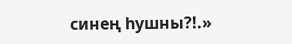синең һушны?!.»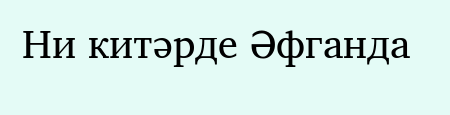Ни китәрде Әфганда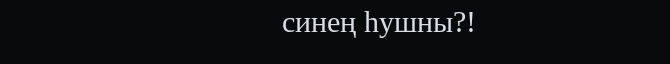синең һушны?!